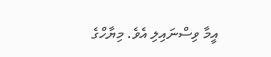އީމާ ވިސްނައިލި އެވެ. މިޔާހްގެ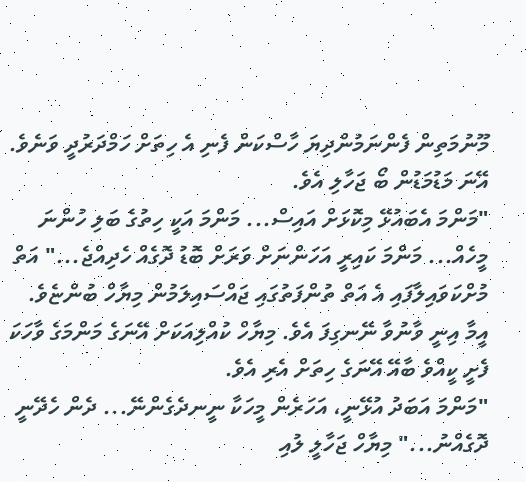މޫނުމަތިން ފެންނަމުންދިޔަ ހާސްކަން ފެނި އެ ހިތަށް ހަމްދަރުދީ ވަނެވެ. އޭނަ މަޑުމަޑުން ބޯ ޖަހާލި އެވެ.
"މަންމަ އެބައުޅޭ މިކޮޅަށް އައިސް... މަންމަ އަކީ ހިތުގެ ބަލި ހުންނަ މީހެއް... މަންމަ ކައިރީ އަހަންނަށް ވަރަށް ބޮޑު ދޮގެއް ހެދިއްޖެ..." އަތް މުށްކަވައިލާފައި އެ އަތް ތުންފަތުގައި ޖައްސައިލަމުން މިޔާހް ބުންޏެވެ.
އީމާ އިނީ ވާނުވާ ނޭނގިފަ އެވެ. މިޔާހް ކުއްލިއަކަށް އޭނަގެ މަންމަގެ ވާހަކަ ފެށީ ކީއްވެ ބާއޭ އޭނަގެ ހިތަށް އެރި އެވެ.
"މަންމަ އަބަދު އުޅޭނީ، އަހަރެން މީހަކާ ނީނދެގެންނޭ... ދެން ހެދޭނީ ދޮގެއްނު..." މިޔާހް ޖަހާލީ ލުއި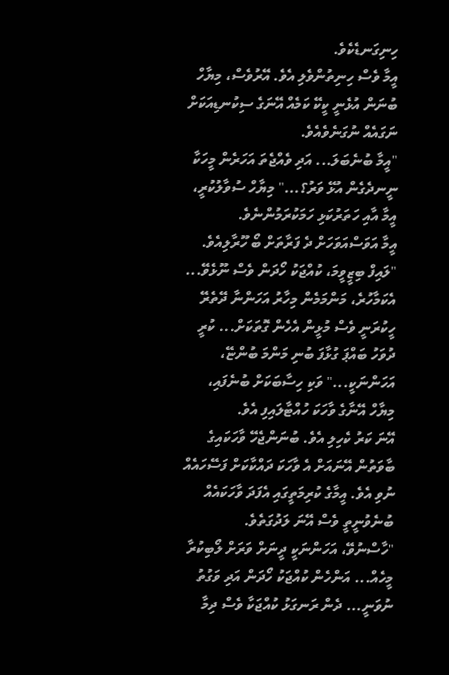ހިނިގަނޑެކެވެ.
އީމާ ވެސް ހިނިތުންވެލި އެވެ. އޭރުވެސް، މިޔާހް ބުނަން އުޅެނީ ކީކޭ ކަމެއް އޭނަގެ ސިކުނޑިއަކަށް ނަގައެއް ނުގަނެވެއެވެ.
"އީމާ ބުނެބަލަ... އަދި ވެއްޖެތަ އަހަރެން މީހަކާ ނީނދެގެން އުޅޭ ވަރު؟..." މިޔާހް ސުވާލުކުރީ، އީމާ އާއި ހަތަރުކަޅި ހަމަކުރަމުންނެވެ.
އީމާ އަވަސްއަވަހަށް ދެ ފަރާތަށް ބޯ ހޫރާލިއެވެ.
"ލައިފް ބިޒީވީމަ، ކުއްޖަކު ހޯދަން ވެސް ނޫޅެވޭ... އެކަމާހުރެ، މަންމަމެން މިހާރު އަހަންނާ ދޭތެރޭ ހީކުރަނީ ވެސް މުޅީން އެހެން ގޮތަކަށް... ކުރީ ދުވަހު ބައްޕަ ގުޅާފަ ބުނި މަންމަ ބުންޏޭ، އަހަންނަކީ..." ވަކި ހިސާބަކަށް ބުނެފައި، މިޔާހް އޭނާގެ ވާހަކަ ހުއްޓާލައިފި އެވެ.
އޭނަ ކަރު ކެހިލި އެވެ. ބުނަންޖެހޭ ވާހަކައިގެ ބާވަތުން އޭނައަށް އެ ވާހަކަ ދައްކާކަށް ފަސޭހައެއް ނުވި އެވެ. އީމާގެ ކުރިމަތީގައި އެފަދަ ވާހަކައެއް ބުނެވުނީތީ ވެސް އޭނަ ލަދުގަތެވެ.
"ހާސްނުވޭ، އަހަންނަކީ ދީނަށް ވަރަށް ލޯބިކުރާ މީހެއް... އަންހެން ކުއްޖަކު ހޯދަން އަދި ވަގުތު ނުވަނީ... ދެން ރަނގަޅު ކުއްޖަކާ ވެސް ދިމާ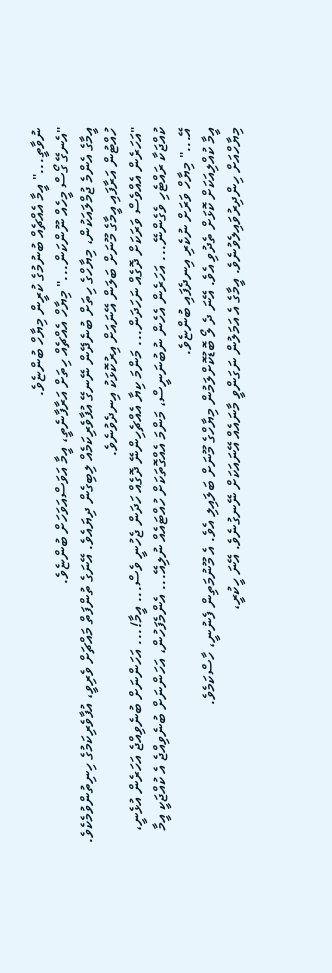ނުވާތީ..." އީމާ އެއްޗެއް ބުނުމުގެ ކުރީން މިޔާހް ބުންޏެވެ.
"އެނގޭ ގޯސް މީހެއް ނޫންކަން..." މިޔާހް އެއްޗެއް ހިތަށް އަރާފާނެތީ، އީމާ އަވަސްއަވަހަށް ބުންޏެވެ.
އީމާގެ އެންމެ ޖުމްލައަކުން، މިޔާހްގެ ހިތަށް ބުނެދޭން ނޭނގޭ އުފާވެރިކަމެއް ލިބިގެން ދިޔައެވެ. އޭނަގެ ތުންފަތް މައްޗަށް ވެރިވީ، އުފާވެރިކަމުގެ ހިނިތުންވުމެކެވެ. ހުއްޓުން އަރާފައި އީމާގެ މޫނަށް ބަލަން އޭނައަށް އިރުކޮޅަކު އިނދެވުނެވެ.
"އަހަރެން އެއްވެސް ވަރަކަށް ދޮގެއް ނަހަދަން... މަންމަ ކިޔާ އެއްޗެހިންނޭ ދޮގެއް ހަދަން ޖެހުނީ ވެސް... އީމާ!... އަހަންނަށް ބުނެވިއްޖެ އަހަރެން އުޅެނީ، ކުއްޖަކާ ރައްޓެހި ވެގެންނޭ... އަހަރެން އެހެން ނުބުނަނީސް، މަންމަ އެއްގޮތަކަށް ހުއްޓައެއް ނުލިއޭ... އެންމެފަހުން، އަހަންނަށް ބުނެވިއްޖެ އެ ކުއްޖަކީ އީމާ އޭ..." މިޔާހް ވަރަށް ނުކެރި އިނދެފައި ބުންޏެވެ.
އީމާ ކުއްލިއަކަށް ކޮޅަށް ތެދުވި އެވެ. އޭނަ ދެ ލޯ ބޮޑުކޮށްލަމުން މިޔާހްގެ މޫނަށް ބަލައިލި އެވެ. އެ މޫނުމަތިން ފެނުނީ، ހާސްކަމެވެ.
މިޔާހްއަށް ހިންދިރުވައިލެވުނެވެ. އީމާގެ އެ އަމަލުން ނަގަންވީ މާނައެއް އޭނައަކަށް ނޭނގުނެވެ. އޭނަ ހީކުރީ،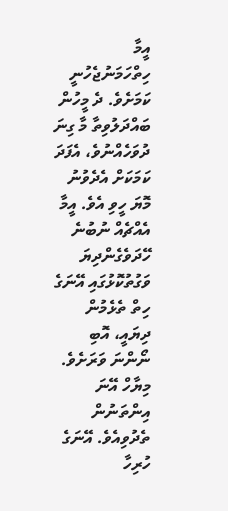އީމާ ހިތްހަމަނުޖެހުނީ ކަމަށެވެ. ދެ މީހުން ބައްދަލުވިތާ މާ ގިނަ ދުވަހެއްނުވެ، އެފަދަ ކަމަކަށް އެދެވުނު މޮޔަ ހީވި އެވެ. އީމާ އެއްޗެއް ނުބުނެ ހޭދަވެގެންދިޔަ ވަގުތުކޮޅުގައި އޭނަގެ ހިތް ތެޅެމުން ދިޔައީ، އޮބި ނޯންނަ ވަރަށެވެ.
މިޔާހް އޭނަ އިންތަނުން ތެދުވިއެވެ. އޭނަގެ ހުރިހާ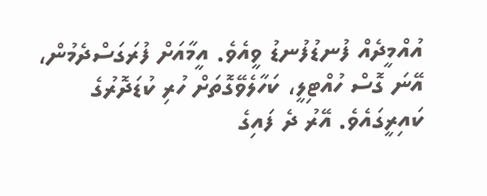އުއްމީދެއް ފުނޑުފުނޑު ވީއެވެ. އީމާއަށް ފުރަގަސްދެމުން، އޭނަ ގޮސް ހުއްޓިލީ، ކަހާލެވޭގޮތަށް ހުރި ކުޑަދޮރުގެ ކައިރީގައެވެ. އޭރު ދެ ފައިގެ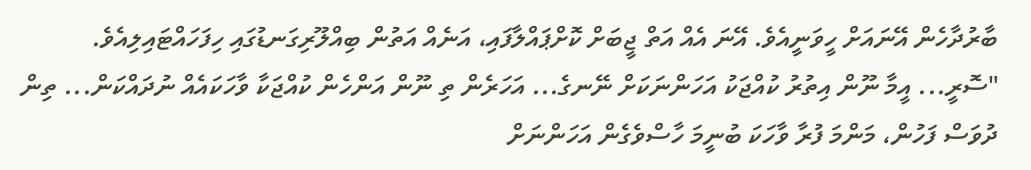ބާރުދާހެން އޭނައަށް ހީވަނީއެވެ. އޭނަ އެއް އަތް ޖީބަށް ކޮށްޕައްލާފައި، އަނެއް އަތުން ބިއްލޫރިގަނޑުގައި ހިފަހައްޓައިލިއެވެ.
"ސޮރީ... އީމާ ނޫން އިތުރު ކުއްޖަކު އަހަންނަކަށް ނޭނގެ... އަހަރެން ތި ނޫން އަންހެން ކުއްޖަކާ ވާހަކައެއް ނުދައްކަން... ތިން ދުވަސް ފަހުން، މަންމަ ފުރާ ވާހަކަ ބުނީމަ ހާސްވެގެން އަހަންނަށް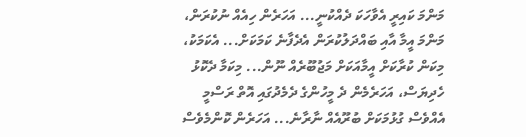މަންމަ ކައިރީ އެވާހަކަ ދެއްކުނީ... އަހަރެން ހިއެއް ނުކުރަން، މަންމަ އީމާ އާއި ބައްދަލުކުރަން އެދެފާނެ ކަމަކަށް... އެކަމަކު، މިކަން ކުރާކަށް އީމާއަކަށް މަޖުބޫރެއް ނޫން... މިކަމާ ދެކޮޅު ހެދިޔަސް، އަހަރެމެން ދެ މީހުންގެ ދެމެދުގައި އޮތް ރަސްމީ އެއްވެސް ގުޅުމަކަށް ބުރޫއެއް ނާރާނެ... އަހަރެން ކޮންމެވެސް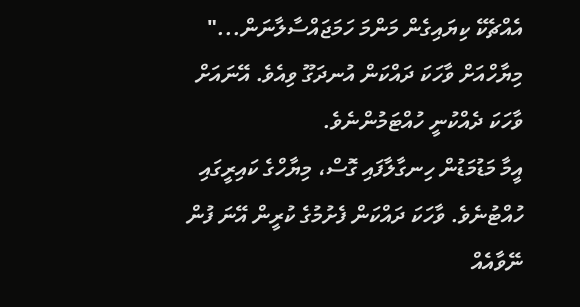އެއްޗެކޭ ކިޔައިގެން މަންމަ ހަމަޖައްސާލާނަން..." މިޔާހްއަށް ވާހަކަ ދައްކަން އުނދަގޫ ވިއެވެ. އޭނައަށް ވާހަކަ ދެއްކުނީ ހުއްޓަމުންނެވެ.
އީމާ މަޑުމަޑުން ހިނގާލާފައި ގޮސް، މިޔާހްގެ ކައިރީގައި ހުއްޓުނެވެ. ވާހަކަ ދައްކަން ފެށުމުގެ ކުރީން އޭނަ ފުން ނޭވާއެއް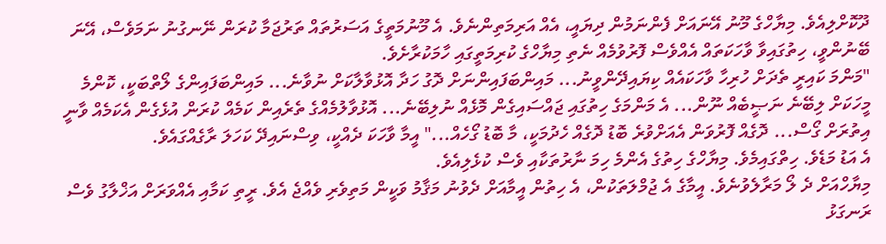ދޫކޮށްލިއެވެ. މިޔާހްގެ މޫނު އޭނައަށް ފެންނަމުން ދިޔައީ، އެއް އަރިމަތިންނެވެ. އެ މޫނުމަތީގެ އަސަރުތައް ތަރުޖަމާ ކުރަން ނޭނގުނު ނަމަވެސް، އޭނަ ބޭނުންވީ، ހިތުގައިވާ ވާހަކަތައް އެއްވެސް ފޮރުވުމެއް ނެތި މިޔާހްގެ ކުރިމަތީގައި ހާމަކުރާށެވެ.
"މަންމަ ކައިރީ ތެދަށް ހުރިހާ ވާހަކައެއް ކިޔައިދޭންވީނު... މައިންބަފައިންނަށް ދޮގު ހަދާ އޮޅުވާލާކަށް ނުވާނެ... މައިންބަފައިންގެ ލޯތްބަކީ، ކޮންމެ މީހަކަށް ލިބޭނެ ނަޞީބެއް ނޫން... އެ މަންމަގެ ހިތުގައި ޖައްސައިގެން މޮޅެއް ނުލިބޭނެ... އޮޅުވާލުމެއްގެ ތެރެއިން ކަމެއް ކުރަން އުޅެގެން އެކަމެއް ވާނީ އިތުރަށް ގޯސް... ދޮގެއް ފޮރުވަން އެއަށްވުރެ ބޮޑު ދޮގެއް ހެދުމަކީ، މާ ބޮޑު ގޯހެއް..." އީމާ ވާހަކަ ދެއްކީ، ވިސްނައިދޭ ކަހަލަ ރާގެއްގައެވެ.
އެ އަޑު މަޑެވެ. ހިތްގައިމެވެ. މިޔާހްގެ ހިތުގެ އެންމެ ހިމަ ނާރުތަކާއި ވެސް ކުޅެލިއެވެ.
މިޔާހްއަށް ދެ ލޯ މަރާލެވުނެވެ. އީމާގެ އެ ޖުމްލަތަކުން، އެ ހިތުން އީމާއަށް ދެވުނު މަޤާމު ވަކީން މަތިވެރި ވެއްޖެ އެވެ. ރީތި ކަމާއި އެއްވަރަށް އަޚްލާގު ވެސް ރަނގަޅު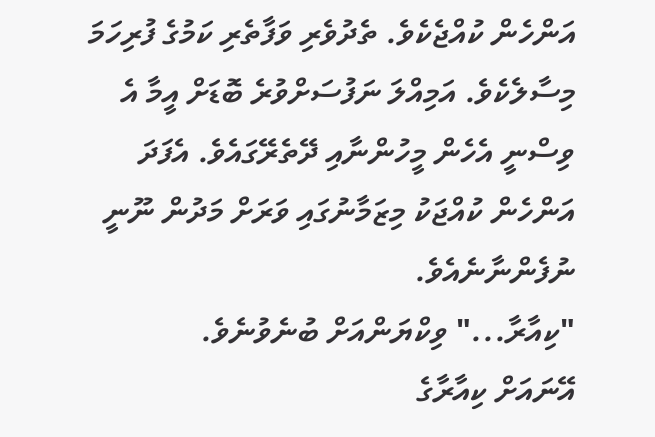އަންހެން ކުއްޖެކެވެ. ތެދުވެރި ވަފާތެރި ކަމުގެ ފުރިހަމަ މިސާލެކެވެ. އަމިއްލަ ނަފުސަށްވުރެ ބޮޑަށް އީމާ އެ ވިސްނީ އެހެން މީހުންނާއި ދޭތެރޭގައެވެ. އެފަދަ އަންހެން ކުއްޖަކު މިޒަމާނުގައި ވަރަށް މަދުން ނޫނީ ނުފެންނާނެއެވެ.
"ކިއާރާ..." ވިކްޔަންއަށް ބުނެވުނެވެ.
އޭނައަށް ކިއާރާގެ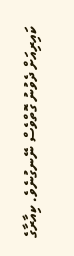ކައިރިއަށް ދެވުނު ގޮތްވެސް ނޭނގުނެވެ. ކިއާރާގެ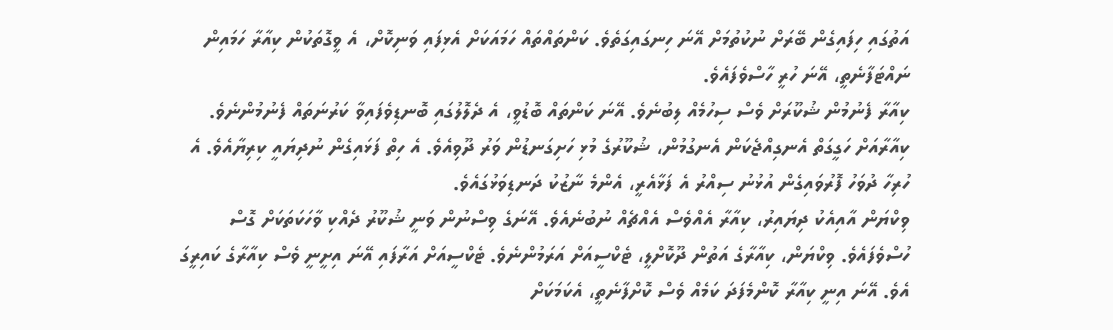އަތުގައި ހިފައިގެން ބޭރަށް ނުކުތުމަށް އޭނަ ހިނގައިގަތެވެ. ކަންތައްތައް ހަމައަކަށް އެޅިފައި ވަނިކޮށް، އެ ވީގޮތަކުން ކިއާރާ ހަމައިން ނައްޓަފާނެތީ، އޭނަ ހުރީ ހާސްވެފައެވެ.
ކިއާރާ ފެނުމުން ޝުކޫރަށް ވެސް ސިހުމެއް ލިބުނެވެ. އޭނަ ކަންތައް ބޮޑުވީ، އެ ދެލޮލުގައި ބޮނޑިވެފައިވާ ކަރުނަތައް ފެނުމުންނެވެ. ކިއާރާއަށް ހަގީގަތް އެނގިއްޖެކަން އެނގުމުން، ޝުކޫރުގެ މުޅި ހަށިގަނޑުން ވަރު ދޫވިއެވެ. އެ ހިތް ފަޅައިގެން ނުދިޔައީ ކިރިޔާއެވެ. އެ ހުރިހާ ދުވަހު ފޮރުވައިގެން އުޅުނު ސިއްރު އެ ފަޅާއެރީ، އެންމެ ނާޒުކު ދަނޑިވަޅުގައެވެ.
ވިކްޔަން އާއިއެކު ދިޔައިރު، ކިއާރާ އެއްވެސް އެއްޗެއް ނުބުނެއެވެ. އޭނަގެ ވިސްނުން ވަނީ ޝުކޫރު ދެއްކި ވާހަކަތަކަށް ގޮސް ހުސްވެފައެވެ. ވިކްޔަން، ކިއާރާގެ އަތުން ދޫކޮށްލީ، ޓެކްސީއަށް އަރަމުންނެވެ. ޓެކްސީއަށް އަރާފައި އޭނަ އިށީނީ ވެސް ކިއާރާގެ ކައިރީގަ އެވެ. އޭނަ އިނީ ކިއާރާ ކޮންމެފަދަ ކަމެއް ވެސް ކޮށްފާނެތީ، އެކަމަކަށް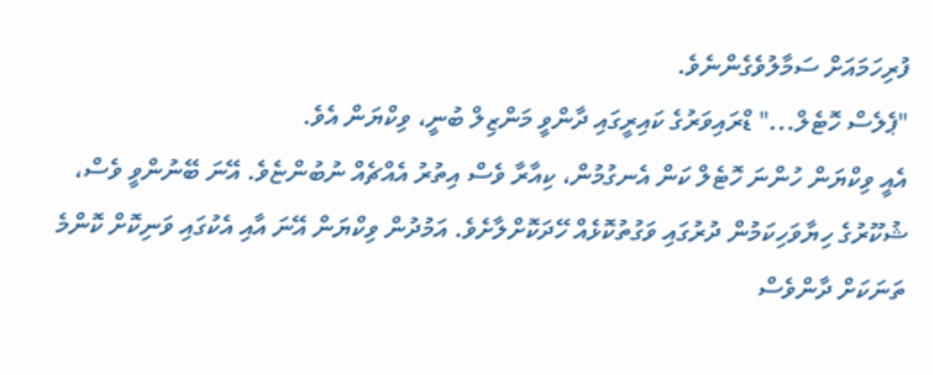ފުރިހަމައަށް ސަމާލުވެގެންނެވެ.
"ޕެލެސް ހޮޓެލް..." ޑްރައިވަރުގެ ކައިރީގައި ދާންވީ މަންޒިލް ބުނީ، ވިކްޔަން އެވެ.
އެއީ ވިކްޔަން ހުންނަ ހޮޓެލް ކަން އެނގުމުން، ކިއާރާ ވެސް އިތުރު އެއްޗެއް ނުބުންޏެވެ. އޭނަ ބޭނުންވީ ވެސް، ޝުކޫރުގެ ހިޔާވަހިކަމުން ދުރުގައި ވަގުތުކޮޅެއް ހޭދަކޮށްލާށެވެ. އަމުދުން ވިކްޔަން އޭނަ އާއި އެކުގައި ވަނިކޮށް ކޮންމެ ތަނަކަށް ދާންވެސް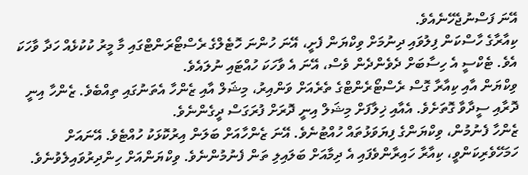އޭނަ ފަސްނުޖެހޭނެއެވެ.
ކިއާރާގެ ހާސްކަން ފިލުވައި ދިނުމަށް ވިކްޔަން ފެށީ، އޭނަ ހުންނަ ހޮޓެލްގެ ރެސްޓޯރަންޓްގައި މާ މީރު ކުކުޅެއް ހަދާ ވާހަކަ އެވެ. ޓެކްސީ އެ ހިސާބަށް ދެވެންދެން ވެސް، އޭނަ އެ ވާހަކަ ހުއްޓައި ނުލައެވެ.
ވިކްޔަން އާއި ކިއާރާ ގޮސް ރެސްޓޯރެންޓްގެ ތެރެއަށް ވަންއިރު، މިޝަލް އާއި ޒެންހާ އެތަނުގައި ތިއްބެވެ. ޒެންހާ އިނީ ދޮރާއި ސީދާވާ ގޮތަށެވެ. އެއާއި ޚިލާފަށް މިޝަލް އިނީ ދޮރަށް ފުރަގަސް ދީގެންނެވެ.
ޒެންހާ ފެނުމުން، ވިކްޔަންގެ ފިޔަވަޅުތައް ހުއްޓުނެވެ. އޭނަ ޒެންހާއަށް ބަލަން އިރުކޮޅަކު ހުއްޓެވެ. އޭނައަށް ހަމަހޭވެރިކަންވީ، ކިއާރާ ހައިރާންވެފައި އެ ދިމާއަށް ބަލައިލި ތަން ފެނުމުންނެވެ. ވިކްޔަންއަށް ހިންދިރުވައިލެވުނެވެ.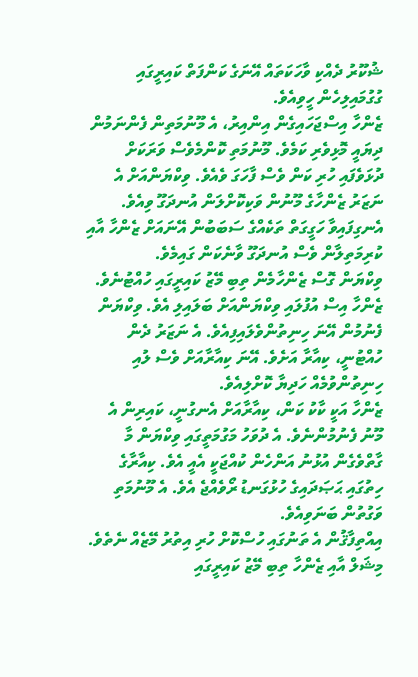ޝުކޫރު ދެއްކި ވާހަކަތައް އޭނަގެ ކަންފަތް ކައިރީގައި ގުގުމައިލިހެން ހީވިއެވެ.
ޒެންހާ އިސްޖަހައިގެން އިންއިރު، އެ މޫނުމަތިން ފެންނަމުން ދިޔައީ މޮޅިވެރި ކަމެވެ. މޫނުމަތި ކޮންމެވެސް ވަރަކަށް ދުޅަވެފައި ހުރި ކަން ވެސް ފާހަގަ ވެއެވެ. ވިކްޔަންއަށް އެ ނަޒަރު ޒެންހާގެ މޫނުން ވަކިކޮށްލަން އުނދަގޫ ވިއެވެ. އެނގިފައިވާ ހަގީގަތް ތަކެއްގެ ސަބަބުން އޭނައަށް ޒެންހާ އާއި ކުރިމަތިލާން ވެސް އުނދަގޫ ވާނެކަން ގައިމެވެ.
ވިކްޔަން ގޮސް ޒެންހާމެން ތިބި މޭޒު ކައިރީގައި ހުއްޓުނެވެ. ޒެންހާ އިސް އުފުލައި ވިކްޔަންއަށް ބަލައިލި އެވެ. ވިކްޔަން ފެނުމުން އޭނަ ހިނިތުންވެލައިފިއެވެ. އެ ނަޒަރު ދެން ހުއްޓުނީ، ކިއާރާ އަށެވެ. އޭނަ ކިއާރާއަށް ވެސް ލުއި ހިނިތުންވުމެއް ހަދިޔާ ކޮށްލިއެވެ.
ޒެންހާ އަކީ ކާކު ކަން، ކިއާރާއަށް އެނގުނީ، ކައިރިން އެ މޫނު ފެނުމުންނެވެ. އެ ދުވަހު މަގުމަތީގައި ވިކްޔަން މާ ގާތްވެގެން އުޅުނު އަންހެން ކުއްޖަކީ އެއީ އެވެ. ކިއާރާގެ ހިތުގައި ޙަޞަދައިގެ ހުޅުގަނޑު ރޯވެއްޖެ އެވެ. އެ މޫނުމަތި ވަގުތުން ބަނަވިއެވެ.
އިއްތިފާޤުން އެ ތަނުގައި ހުސްކޮށް ހުރި އިތުރު މޭޒެއް ނެތެވެ. މިޝަލް އާއި ޒެންހާ ތިބި މޭޒު ކައިރީގައި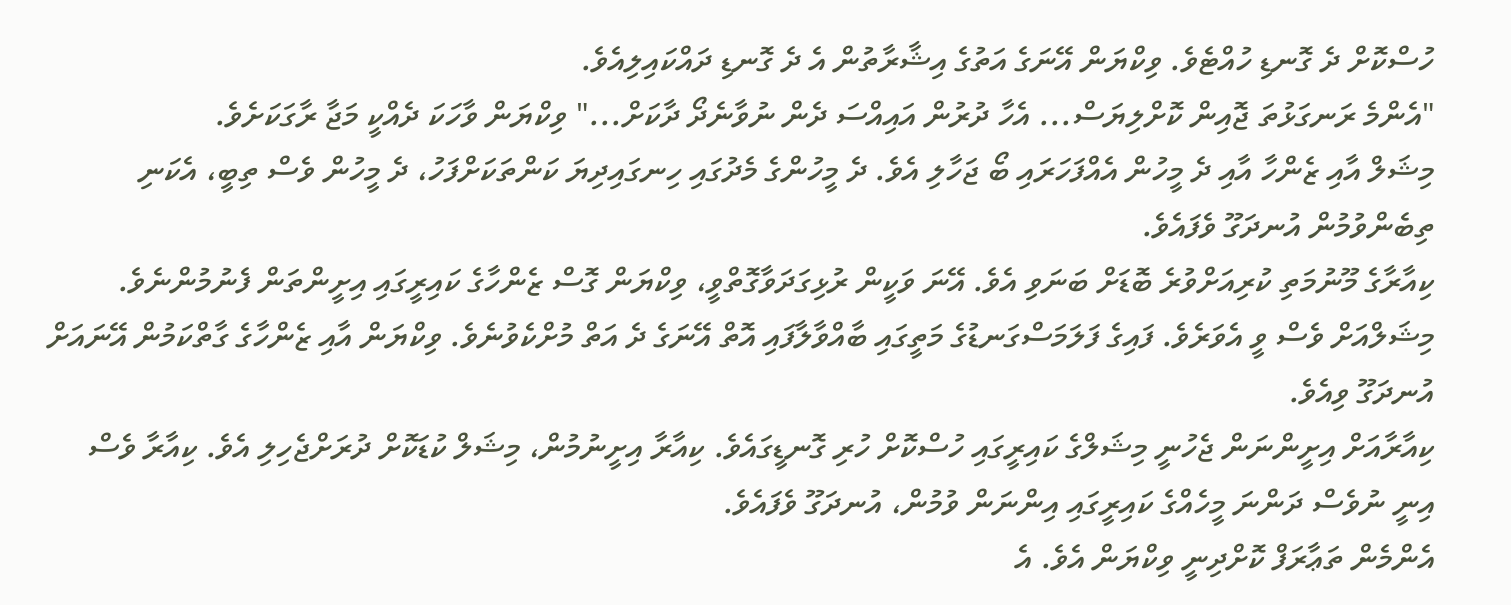ހުސްކޮށް ދެ ގޮނޑި ހުއްޓެވެ. ވިކްޔަން އޭނަގެ އަތުގެ އިޝާރާތުން އެ ދެ ގޮނޑި ދައްކައިލިއެވެ.
"އެންމެ ރަނގަޅުތަ ޖޮއިން ކޮށްލިޔަސް... އެހާ ދުރުން އައިއްސަ ދެން ނުވާނެދޯ ދާކަށް..." ވިކްޔަން ވާހަކަ ދެއްކީ މަޖާ ރާގަކަށެވެ.
މިޝަލް އާއި ޒެންހާ އާއި ދެ މީހުން އެއްފަހަރައި ބޯ ޖަހާލި އެވެ. ދެ މީހުންގެ މެދުގައި ހިނގައިދިޔަ ކަންތަކަށްފަހު، ދެ މީހުން ވެސް ތިބީ، އެކަނި ތިބެންވުމުން އުނދަގޫ ވެފައެވެ.
ކިއާރާގެ މޫނުމަތި ކުރިއަށްވުރެ ބޮޑަށް ބަނަވި އެވެ. އޭނަ ވަކީން ރުޅިގަދަވާގޮތްވީ، ވިކްޔަން ގޮސް ޒެންހާގެ ކައިރީގައި އިށީންތަން ފެނުމުންނެވެ. މިޝަލްއަށް ވެސް ވީ އެވަރެވެ. ފައިގެ ފަލަމަސްގަނޑުގެ މަތީގައި ބާއްވާލާފައި އޮތް އޭނަގެ ދެ އަތް މުށްކެވުނެވެ. ވިކްޔަން އާއި ޒެންހާގެ ގާތްކަމުން އޭނައަށް އުނދަގޫ ވިއެވެ.
ކިއާރާއަށް އިށީންނަން ޖެހުނީ މިޝަލްގެ ކައިރީގައި ހުސްކޮށް ހުރި ގޮނޑީގައެވެ. ކިއާރާ އިށީނުމުން، މިޝަލް ކުޑަކޮށް ދުރަށްޖެހިލި އެވެ. ކިއާރާ ވެސް އިނީ ނުވެސް ދަންނަ މީހެއްގެ ކައިރީގައި އިންނަން ވުމުން، އުނދަގޫ ވެފައެވެ.
އެންމެން ތަޢާރަފް ކޮށްދިނީ ވިކްޔަން އެވެ. އެ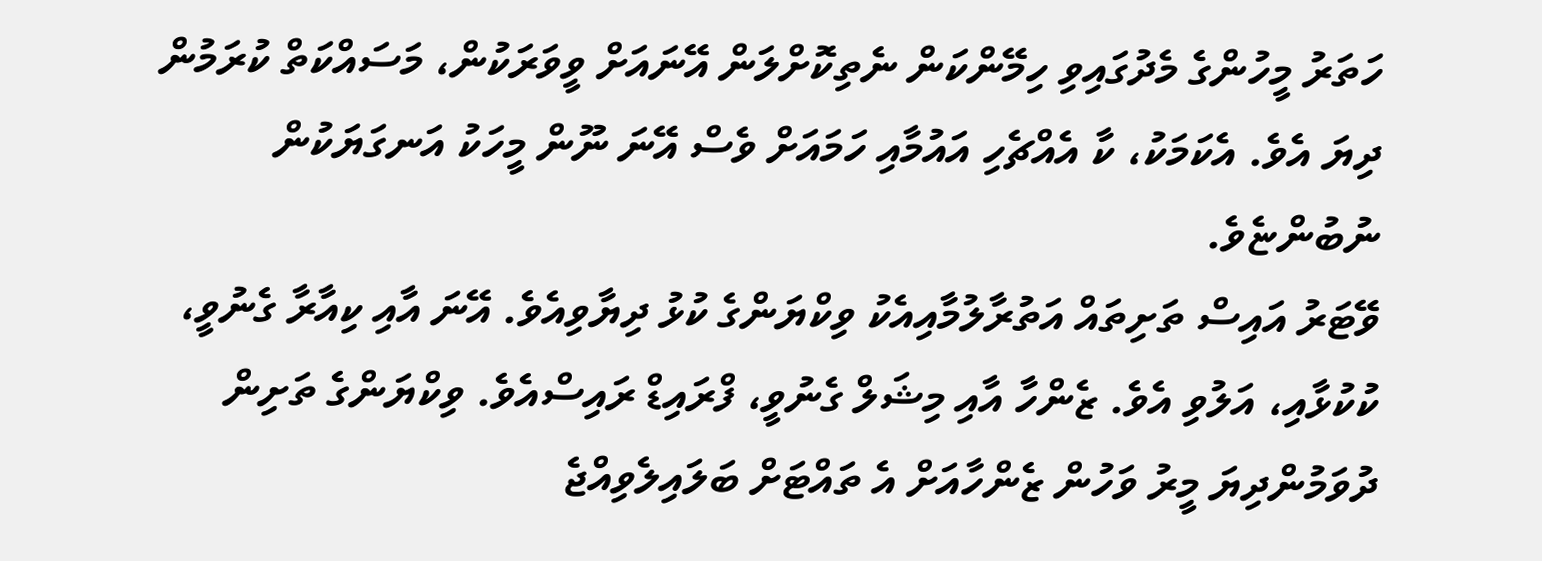ހަތަރު މީހުންގެ މެދުގައިވި ހިމޭންކަން ނެތިކޮށްލަން އޭނައަށް ވީވަރަކުން، މަސައްކަތް ކުރަމުން ދިޔަ އެވެ. އެކަމަކު، ކާ އެއްޗެހި އައުމާއި ހަމައަށް ވެސް އޭނަ ނޫން މީހަކު އަނގަޔަކުން ނުބުންޏެވެ.
ވޭޓަރު އައިސް ތަށިތައް އަތުރާލުމާއިއެކު ވިކްޔަންގެ ކުޅު ދިޔާވިއެވެ. އޭނަ އާއި ކިއާރާ ގެނުވީ، ކުކުޅާއި، އަލުވި އެވެ. ޒެންހާ އާއި މިޝަލް ގެނުވީ، ފްރައިޑް ރައިސްއެވެ. ވިކްޔަންގެ ތަށިން ދުވަމުންދިޔަ މީރު ވަހުން ޒެންހާއަށް އެ ތައްޓަށް ބަލައިލެވިއްޖެ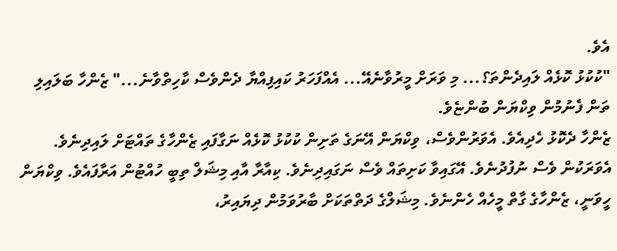އެވެ.
"ކުކުޅު ކޮޅެއް ލައިދެންތަ؟... މި ވަރަށް މީރުވާނެއޭ... އެއްފަހަރު ކައިފިއްޔާ ދެންވެސް ކާހިތްވާނެ..." ޒެންހާ ބަލައިލި ތަން ފެނުމުން ވިކްޔަން ބުންޏެވެ.
ޒެންހާ ދެކޮޅު ހެދިއެވެ. އެވަރުންވެސް، ވިކްޔަން އޭނަގެ ތަށިން ކުކުޅު ކޮޅެއް ނަގާފައި ޒެންހާގެ ތައްޓަށް ލައިދިނެވެ. އެވަރަކުން ވެސް ނުފުދުނެވެ. އޭގައިވާ ކަށިތައް ވެސް ނަގައިދިނެވެ. ކިއާރާ އާއި މިޝަލް ތިބީ ހުއްޓުން އަރާފައެވެ. ވިކްޔަން ހީވަނީ، ޒެންހާގެ ގާތް މީހެއް ހެންނެވެ. މިޝަލްގެ ދަތްތަކަށް ބާރުވަމުން ދިޔައިރު،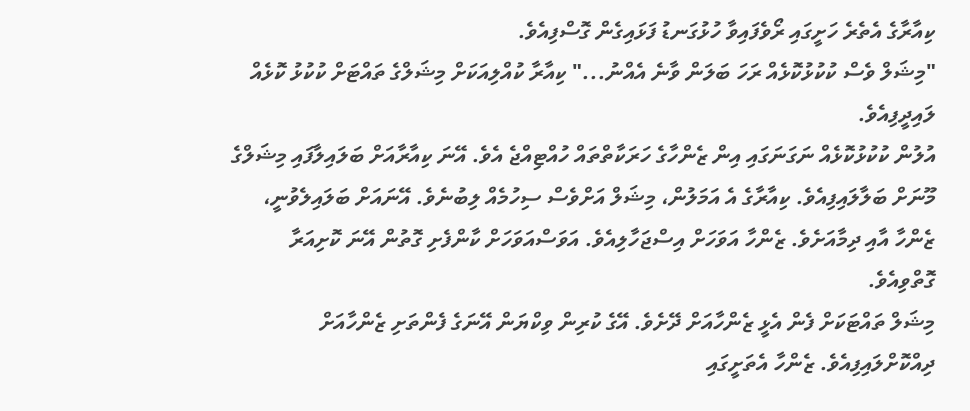ކިއާރާގެ އެތެރެ ހަށީގައި ރޯވެފައިވާ ހުޅުގަނޑު ފަޅައިގެން ގޮސްފިއެވެ.
"މިޝަލް ވެސް ކުކުޅުކޮޅެއް ރަހަ ބަލަން ވާނެ އެއްނު..." ކިއާރާ ކުއްލިއަކަށް މިޝަލްގެ ތައްޓަށް ކުކުޅު ކޮޅެއް ލައިދީފިއެވެ.
އުލުން ކުކުޅުކޮޅެއް ނަގަނަގައި އިން ޒެންހާގެ ހަރަކާތްތައް ހުއްޓިއްޖެ އެވެ. އޭނަ ކިއާރާއަށް ބަލައިލާފައި މިޝަލްގެ މޫނަށް ބަލާލައިފިއެވެ. ކިއާރާގެ އެ އަމަލުން، މިޝަލް އަށްވެސް ސިހުމެއް ލިބުނެވެ. އޭނައަށް ބަލައިލެވުނީ، ޒެންހާ އާއި ދިމާއަށެވެ. ޒެންހާ އަވަހަށް އިސްޖަހާލިއެވެ. އަވަސްއަވަހަށް ކާންފެށި ގޮތުން އޭނަ ކޮށިއަރާ ގޮތްވިއެވެ.
މިޝަލް ތައްޓަކަށް ފެން އެޅީ ޒެންހާއަށް ދޭށެވެ. އޭގެ ކުރިން ވިކްޔަން އޭނަގެ ފެންތަށި ޒެންހާއަށް ދިއްކޮށްލައިފިއެވެ. ޒެންހާ އެތަށީގައި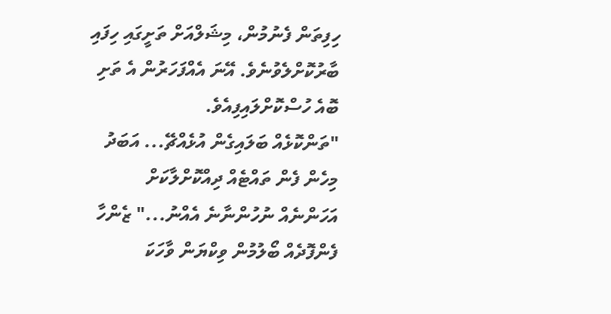ހިފިތަން ފެނުމުން، މިޝަލްއަށް ތަށީގައި ހިފައި ބާރުކޮށްލެވުނެވެ. އޭނަ އެއްފަހަރުން އެ ތަށި ބޮއެ ހުސްކޮށްލައިފިއެވެ.
"ތަންކޮޅެއް ބަލައިގެން އުޅެއްޗޭ... އަބަދު މިހެން ފެން ތައްޓެއް ދިއްކޮށްލާކަށް އަހަންނެއް ނުހުންނާނެ އެއްނު..." ޒެންހާ ފެންފޮދެއް ބޯލުމުން ވިކްޔަން ވާހަކަ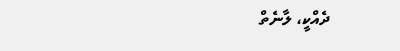ދެއްކީ، ލާނެތް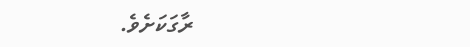ރާގަކަށެވެ.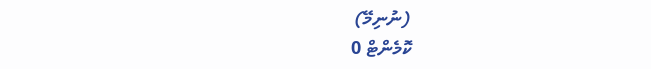(ނުނިމޭ)
ކޮމެންޓް 0